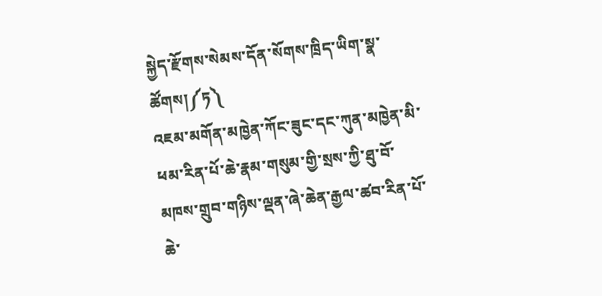སྐྱེད་རྫོགས་སེམས་དོན་སོགས་ཁྲིད་ཡིག་སྣ་ཚོགས།༼ཏ༽
འཇམ་མགོན་མཁྱེན་ཀོང་ཟུང་དང་ཀུན་མཁྱེན་མི་ཕམ་རིན་པོ་ཆེ་རྣམ་གསུམ་གྱི་སྲས་ཀྱི་ཐུ་བོ་མཁས་གྲུབ་གཉིས་ལྡན་ཞེ་ཆེན་རྒྱལ་ཚབ་རིན་པོ་ཆེ་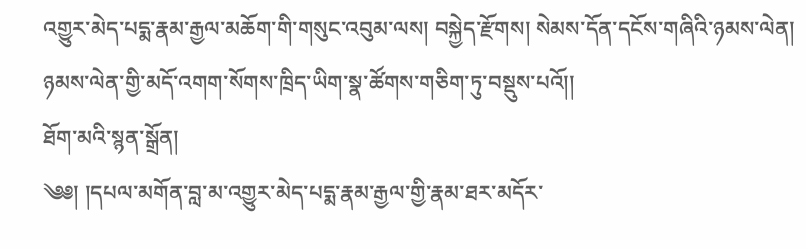འགྱུར་མེད་པདྨ་རྣམ་རྒྱལ་མཆོག་གི་གསུང་འབུམ་ལས། བསྐྱེད་རྫོགས། སེམས་དོན་དངོས་གཞིའི་ཉམས་ལེན། ཉམས་ལེན་གྱི་མདོ་འགག་སོགས་ཁྲིད་ཡིག་སྣ་ཚོགས་གཅིག་ཏུ་བསྡུས་པའོ།།
ཐོག་མའི་སྙན་སྒྲོན།
༄༅། །དཔལ་མགོན་བླ་མ་འགྱུར་མེད་པདྨ་རྣམ་རྒྱལ་གྱི་རྣམ་ཐར་མདོར་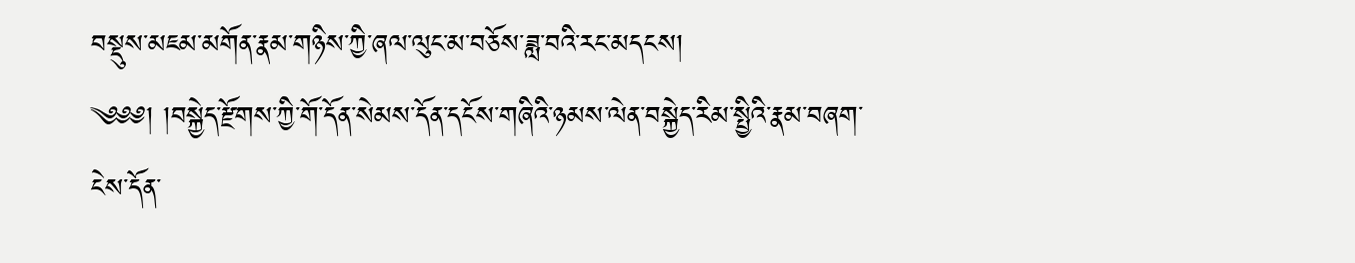བསྡུས་མཇམ་མགོན་རྣམ་གཉིས་ཀྱི་ཞལ་ལུང་མ་བཅོས་ཟླ་བའི་རང་མདངས།
༄༅༅། །བསྐྱེད་རྫོགས་ཀྱི་གོ་དོན་སེམས་དོན་དངོས་གཞིའི་ཉམས་ལེན་བསྐྱེད་རིམ་སྤྱིའི་རྣམ་བཞག་ངེས་དོན་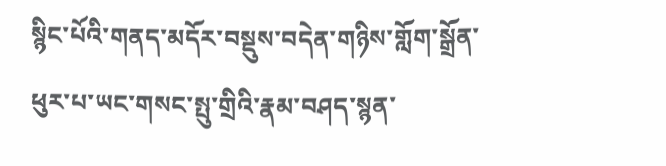སྙིང་པོའི་གནད་མདོར་བསྡུས་བདེན་གཉིས་གློག་སྒྲོན་ཕུར་པ་ཡང་གསང་སྤུ་གྲིའི་རྣམ་བཤད་སྙན་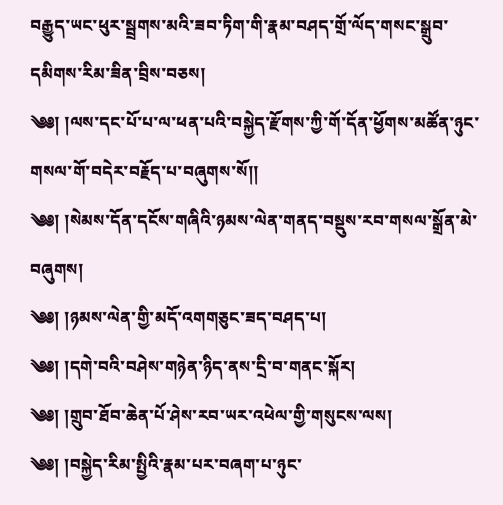བརྒྱུད་ཡང་ཕུར་སྦྲགས་མའི་ཟབ་ཏིག་གི་རྣམ་བཤད་གྲོ་ལོད་གསང་སྒྲུབ་དམིགས་རིམ་ཟིན་བྲིས་བཅས།
༄༅། །ལས་དང་པོ་པ་ལ་ཕན་པའི་བསྐྱེད་རྫོགས་ཀྱི་གོ་དོན་ཕྱོགས་མཚོན་ཉུང་གསལ་གོ་བདེར་བརྗོད་པ་བཞུགས་སོ།།
༄༅། །སེམས་དོན་དངོས་གཞིའི་ཉམས་ལེན་གནད་བསྡུས་རབ་གསལ་སྒྲོན་མེ་བཞུགས།
༄༅། །ཉམས་ལེན་གྱི་མདོ་འགགཅུང་ཟད་བཤད་པ།
༄༅། །དགེ་བའི་བཤེས་གཉེན་ཉིད་ནས་དྲི་བ་གནང་སྐོར།
༄༅། །གྲུབ་ཐོབ་ཆེན་པོ་ཤེས་རབ་ཡར་འཕེལ་གྱི་གསུངས་ལས།
༄༅། །བསྐྱེད་རིམ་སྤྱིའི་རྣམ་པར་བཞག་པ་ཉུང་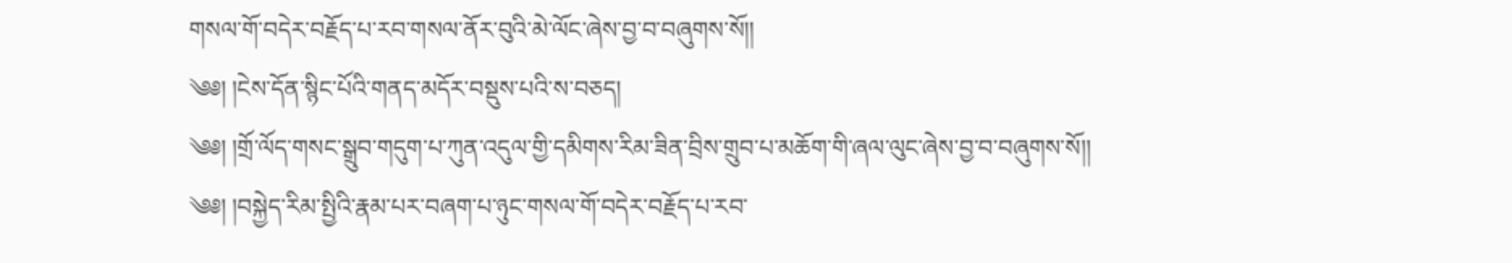གསལ་གོ་བདེར་བརྗོད་པ་རབ་གསལ་ནོར་བུའི་མེ་ལོང་ཞེས་བྱ་བ་བཞུགས་སོ།།
༄༅། །ངེས་དོན་སྙིང་པོའི་གནད་མདོར་བསྡུས་པའི་ས་བཅད།
༄༅། །གྲོ་ལོད་གསང་སྒྲུབ་གདུག་པ་ཀུན་འདུལ་གྱི་དམིགས་རིམ་ཟིན་བྲིས་གྲུབ་པ་མཆོག་གི་ཞལ་ལུང་ཞེས་བྱ་བ་བཞུགས་སོ།།
༄༅། །བསྐྱེད་རིམ་སྤྱིའི་རྣམ་པར་བཞག་པ་ཉུང་གསལ་གོ་བདེར་བརྗོད་པ་རབ་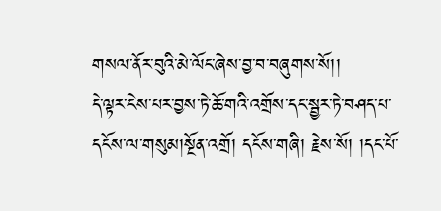གསལ་ནོར་བུའི་མེ་ལོང་ཞེས་བྱ་བ་བཞུགས་སོ།།
དེ་ལྟར་ངེས་པར་བྱས་ཏེ་ཆོ་གའི་འགྲོས་དང་སྦྱར་ཏེ་བཤད་པ་དངོས་ལ་གསུམ།སྔོན་འགྲོ། དངོས་གཞི། རྗེས་སོ། །དང་པོ་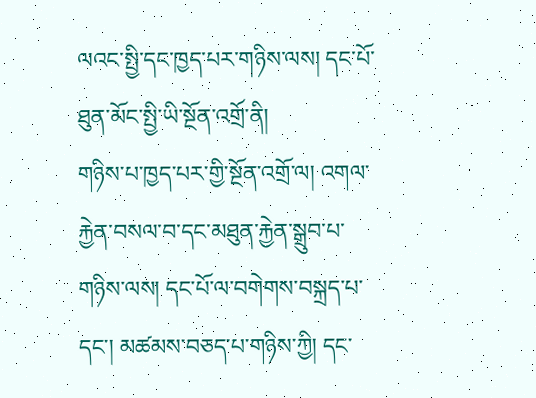ལའང་སྤྱི་དང་ཁྱད་པར་གཉིས་ལས། དང་པོ་ཐུན་མོང་སྤྱི་ཡི་སྔོན་འགྲོ་ནི།
གཉིས་པ་ཁྱད་པར་གྱི་སྔོན་འགྲོ་ལ། འགལ་རྐྱེན་བསལ་བ་དང་མཐུན་རྐྱེན་སྒྲུབ་པ་གཉིས་ལས། དང་པོ་ལ་བགེགས་བསྐྲད་པ་དང་། མཚམས་བཅད་པ་གཉིས་ཀྱི། དང་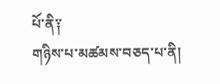པོ་ནི༑
གཉིས་པ་མཚམས་བཅད་པ་ནི།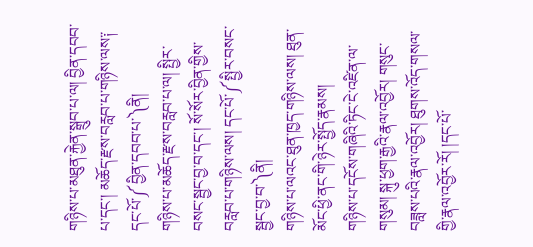གཉིས་པ་མཐུན་རྐྱེན་སྒྲུབ་པ་ལ། བྱིན་དབབ་པ་དང་། མཆོད་རྫས་བརླབ་པ་གཉིས་ལས༑ དང་པོ་༼བྱིན་དབབ་པ་༽ནི།
གཉིས་པ་མཆོད་རྫས་བརླབ་པ་ལ། སྤྱིར་བསང་སྦྱང་བྱ་བ་དང་། སོ་སོར་བྱིན་གྱིས་བརླབ་པ་གཉིས་ལས། དང་པོ་༼སྤྱིར་བསང་སྦྱང་བྱ་བ་༽ནི།
གཉིས་པ་ལའང་ཐུན་ཁྱད་གཉིས་ལས། ཐུན་མོང་ཕྱི་ནང་གི་ཉེར་སྤྱོད་རྣམས།
གཉིས་པ་དངོས་གཞིའི་ཏིང་ངེ་འཛིན་ལ་གསུམ། སྐུ་ཕྱག་རྒྱའི་རྣལ་འབྱོར། གསུང་བཟླས་པའི་རྣལ་འབྱོར། ཐུགས་འོད་གསལ་གྱི་རྣལ་འབྱོར་རོ། །དང་པོ་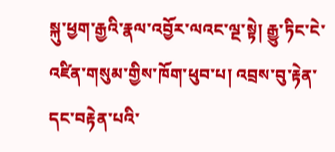སྐུ་ཕྱག་རྒྱའི་རྣལ་འབྱོར་ལའང་ལྔ་སྟེ། རྒྱུ་ཏིང་ངེ་འཛིན་གསུམ་གྱིས་ཁོག་ཕུབ་པ། འབྲས་བུ་རྟེན་དང་བརྟེན་པའི་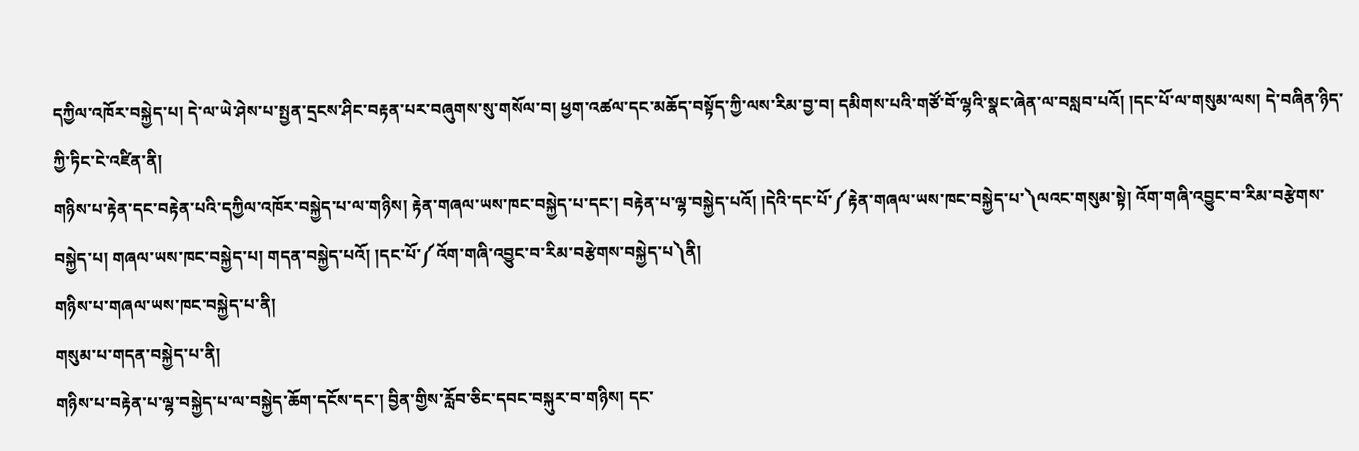དཀྱིལ་འཁོར་བསྐྱེད་པ། དེ་ལ་ཡེ་ཤེས་པ་སྤྱན་དྲངས་ཤིང་བརྟན་པར་བཞུགས་སུ་གསོལ་བ། ཕྱག་འཚལ་དང་མཆོད་བསྟོད་ཀྱི་ལས་རིམ་བྱ་བ། དམིགས་པའི་གཙོ་བོ་ལྷའི་སྣང་ཞེན་ལ་བསླབ་པའོ། །དང་པོ་ལ་གསུམ་ལས། དེ་བཞིན་ཉིད་ཀྱི་ཏིང་ངེ་འཛིན་ནི།
གཉིས་པ་རྟེན་དང་བརྟེན་པའི་དཀྱིལ་འཁོར་བསྐྱེད་པ་ལ་གཉིས། རྟེན་གཞལ་ཡས་ཁང་བསྐྱེད་པ་དང་། བརྟེན་པ་ལྷ་བསྐྱེད་པའོ། །དེའི་དང་པོ་༼རྟེན་གཞལ་ཡས་ཁང་བསྐྱེད་པ་༽ལའང་གསུམ་སྟེ། འོག་གཞི་འབྱུང་བ་རིམ་བརྩེགས་བསྐྱེད་པ། གཞལ་ཡས་ཁང་བསྐྱེད་པ། གདན་བསྐྱེད་པའོ། །དང་པོ་༼འོག་གཞི་འབྱུང་བ་རིམ་བརྩེགས་བསྐྱེད་པ༽ནི།
གཉིས་པ་གཞལ་ཡས་ཁང་བསྐྱེད་པ་ནི།
གསུམ་པ་གདན་བསྐྱེད་པ་ནི།
གཉིས་པ་བརྟེན་པ་ལྷ་བསྐྱེད་པ་ལ་བསྐྱེད་ཆོག་དངོས་དང་། བྱིན་གྱིས་རློབ་ཅིང་དབང་བསྐུར་བ་གཉིས། དང་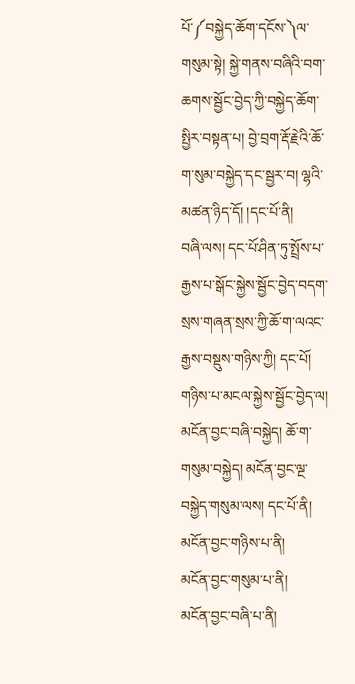པོ་༼བསྐྱེད་ཆོག་དངོས་༽ལ་གསུམ་སྟེ། སྐྱེ་གནས་བཞིའི་བག་ཆགས་སྦྱོང་བྱེད་ཀྱི་བསྐྱེད་ཆོག་སྤྱིར་བསྟན་པ། བྱེ་བྲག་རྡོ་རྗེའི་ཆོ་ག་སུམ་བསྐྱེད་དང་སྦྱར་བ། ལྷའི་མཚན་ཉིད་དོ། །དང་པོ་ནི།
བཞི་ལས། དང་པོ་ཤིན་ཏུ་སྤྲོས་པ་རྒྱས་པ་སྒོང་སྐྱེས་སྦྱོང་བྱེད་བདག་སྲས་གཞན་སྲས་ཀྱི་ཆོ་ག་ལའང་རྒྱས་བསྡུས་གཉིས་ཀྱི། དང་པོ།
གཉིས་པ་མངལ་སྐྱེས་སྦྱོང་བྱེད་ལ། མངོན་བྱང་བཞི་བསྐྱེད། ཆོ་ག་གསུམ་བསྐྱེད། མངོན་བྱང་ལྔ་བསྐྱེད་གསུམ་ལས། དང་པོ་ནི།
མངོན་བྱང་གཉིས་པ་ནི།
མངོན་བྱང་གསུམ་པ་ནི།
མངོན་བྱང་བཞི་པ་ནི།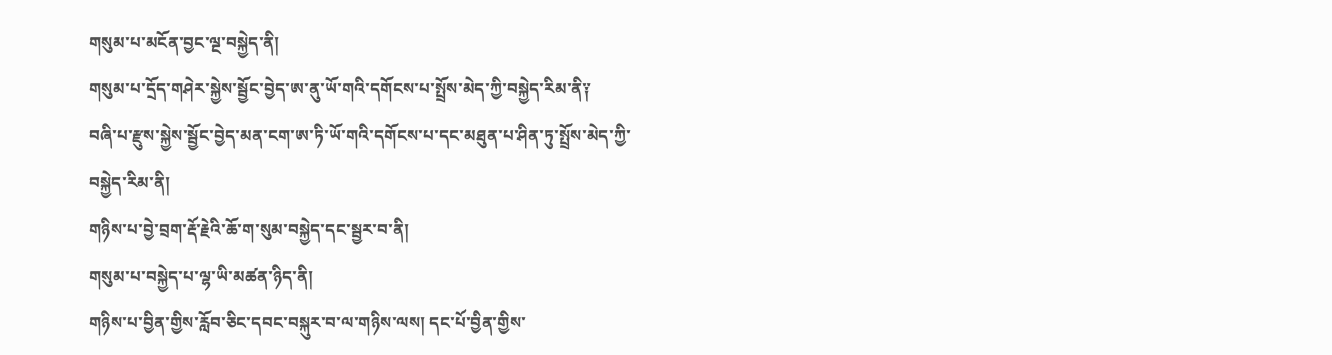གསུམ་པ་མངོན་བྱང་ལྔ་བསྐྱེད་ནི།
གསུམ་པ་དྲོད་གཤེར་སྐྱེས་སྦྱོང་བྱེད་ཨ་ནུ་ཡོ་གའི་དགོངས་པ་སྤྲོས་མེད་ཀྱི་བསྐྱེད་རིམ་ནི༑
བཞི་པ་རྫུས་སྐྱེས་སྦྱོང་བྱེད་མན་ངག་ཨ་ཏི་ཡོ་གའི་དགོངས་པ་དང་མཐུན་པ་ཤིན་ཏུ་སྤྲོས་མེད་ཀྱི་བསྐྱེད་རིམ་ནི།
གཉིས་པ་བྱེ་བྲག་རྡོ་རྗེའི་ཆོ་ག་སུམ་བསྐྱེད་དང་སྦྱར་བ་ནི།
གསུམ་པ་བསྐྱེད་པ་ལྷ་ཡི་མཚན་ཉིད་ནི།
གཉིས་པ་བྱིན་གྱིས་རློབ་ཅིང་དབང་བསྐུར་བ་ལ་གཉིས་ལས། དང་པོ་བྱིན་གྱིས་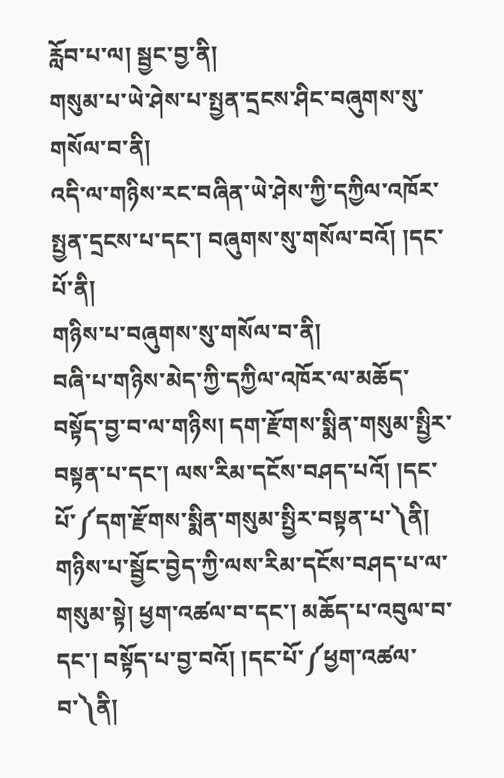རློབ་པ་ལ། སྦྱང་བྱ་ནི།
གསུམ་པ་ཡེ་ཤེས་པ་སྤྱན་དྲངས་ཤིང་བཞུགས་སུ་གསོལ་བ་ནི།
འདི་ལ་གཉིས་རང་བཞིན་ཡེ་ཤེས་ཀྱི་དཀྱིལ་འཁོར་སྤྱན་དྲངས་པ་དང་། བཞུགས་སུ་གསོལ་བའོ། །དང་པོ་ནི།
གཉིས་པ་བཞུགས་སུ་གསོལ་བ་ནི།
བཞི་པ་གཉིས་མེད་ཀྱི་དཀྱིལ་འཁོར་ལ་མཆོད་བསྟོད་བྱ་བ་ལ་གཉིས། དག་རྫོགས་སྨིན་གསུམ་སྤྱིར་བསྟན་པ་དང་། ལས་རིམ་དངོས་བཤད་པའོ། །དང་པོ་༼དག་རྫོགས་སྨིན་གསུམ་སྤྱིར་བསྟན་པ་༽ནི།
གཉིས་པ་སྦྱོང་བྱེད་ཀྱི་ལས་རིམ་དངོས་བཤད་པ་ལ་གསུམ་སྟེ། ཕྱག་འཚལ་བ་དང་། མཆོད་པ་འབུལ་བ་དང་། བསྟོད་པ་བྱ་བའོ། །དང་པོ་༼ཕྱག་འཚལ་བ་༽ནི།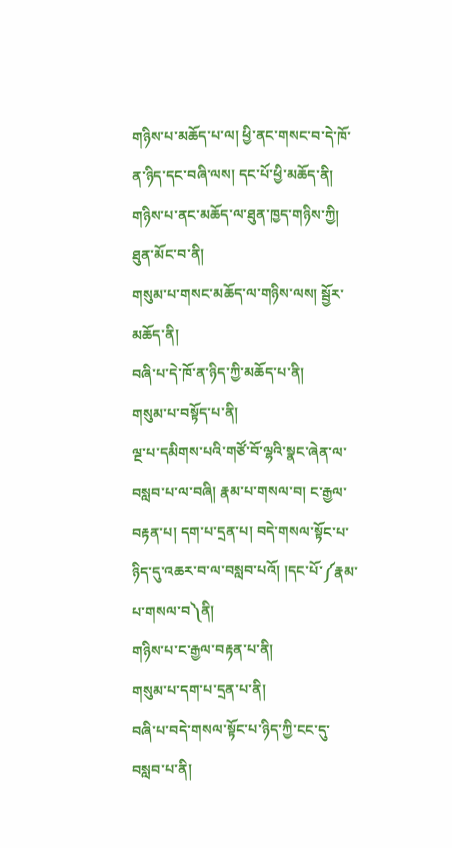གཉིས་པ་མཆོད་པ་ལ། ཕྱི་ནང་གསང་བ་དེ་ཁོ་ན་ཉིད་དང་བཞི་ལས། དང་པོ་ཕྱི་མཆོད་ནི།
གཉིས་པ་ནང་མཆོད་ལ་ཐུན་ཁྱད་གཉིས་ཀྱི། ཐུན་མོང་བ་ནི།
གསུམ་པ་གསང་མཆོད་ལ་གཉིས་ལས། སྦྱོར་མཆོད་ནི།
བཞི་པ་དེ་ཁོ་ན་ཉིད་ཀྱི་མཆོད་པ་ནི།
གསུམ་པ་བསྟོད་པ་ནི།
ལྔ་པ་དམིགས་པའི་གཙོ་བོ་ལྷའི་སྣང་ཞེན་ལ་བསླབ་པ་ལ་བཞི། རྣམ་པ་གསལ་བ། ང་རྒྱལ་བརྟན་པ། དག་པ་དྲན་པ། བདེ་གསལ་སྟོང་པ་ཉིད་དུ་འཆར་བ་ལ་བསླབ་པའོ། །དང་པོ་༼རྣམ་པ་གསལ་བ༽ནི།
གཉིས་པ་ང་རྒྱལ་བརྟན་པ་ནི།
གསུམ་པ་དག་པ་དྲན་པ་ནི།
བཞི་པ་བདེ་གསལ་སྟོང་པ་ཉིད་ཀྱི་ངང་དུ་བསླབ་པ་ནི།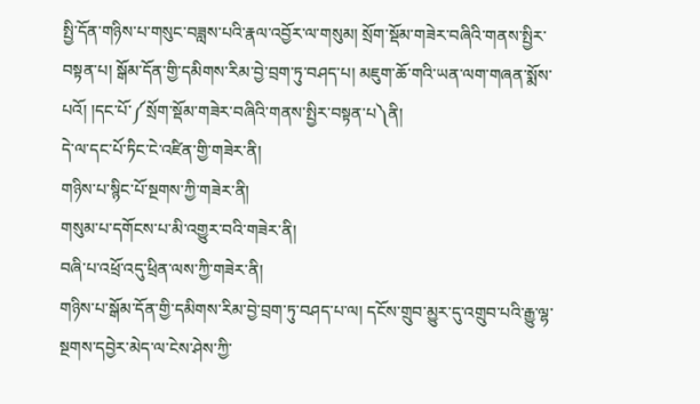སྤྱི་དོན་གཉིས་པ་གསུང་བཟླས་པའི་རྣལ་འབྱོར་ལ་གསུམ། སྲོག་སྡོམ་གཟེར་བཞིའི་གནས་སྤྱིར་བསྟན་པ། སྒོམ་དོན་གྱི་དམིགས་རིམ་བྱེ་བྲག་ཏུ་བཤད་པ། མཇུག་ཆོ་གའི་ཡན་ལག་གཞན་སྨོས་པའོ། །དང་པོ་༼སྲོག་སྡོམ་གཟེར་བཞིའི་གནས་སྤྱིར་བསྟན་པ༽ནི།
དེ་ལ་དང་པོ་ཏིང་ངེ་འཛིན་གྱི་གཟེར་ནི།
གཉིས་པ་སྙིང་པོ་སྔགས་ཀྱི་གཟེར་ནི།
གསུམ་པ་དགོངས་པ་མི་འགྱུར་བའི་གཟེར་ནི།
བཞི་པ་འཕྲོ་འདུ་ཕྲིན་ལས་ཀྱི་གཟེར་ནི།
གཉིས་པ་སྒོམ་དོན་གྱི་དམིགས་རིམ་བྱེ་བྲག་ཏུ་བཤད་པ་ལ། དངོས་གྲུབ་མྱུར་དུ་འགྲུབ་པའི་རྒྱུ་ལྷ་སྔགས་དབྱེར་མེད་ལ་ངེས་ཤེས་ཀྱི་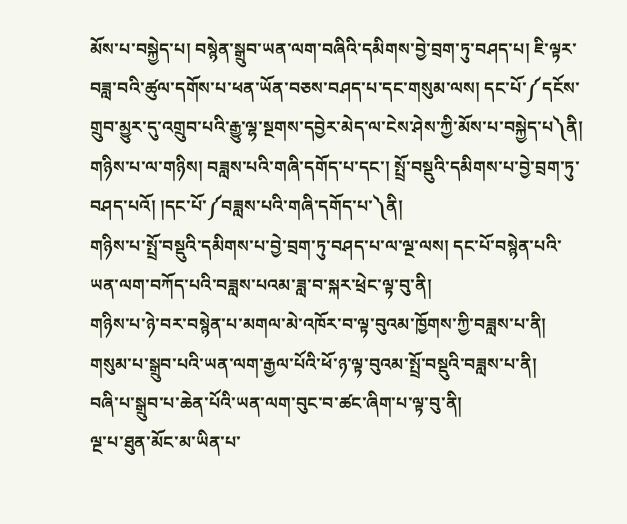མོས་པ་བསྐྱེད་པ། བསྙེན་སྒྲུབ་ཡན་ལག་བཞིའི་དམིགས་བྱེ་བྲག་ཏུ་བཤད་པ། ཇི་ལྟར་བཟླ་བའི་ཚུལ་དགོས་པ་ཕན་ཡོན་བཅས་བཤད་པ་དང་གསུམ་ལས། དང་པོ་༼དངོས་གྲུབ་མྱུར་དུ་འགྲུབ་པའི་རྒྱུ་ལྷ་སྔགས་དབྱེར་མེད་ལ་ངེས་ཤེས་ཀྱི་མོས་པ་བསྐྱེད་པ༽ནི།
གཉིས་པ་ལ་གཉིས། བཟླས་པའི་གཞི་དགོད་པ་དང་། སྤྲོ་བསྡུའི་དམིགས་པ་བྱེ་བྲག་ཏུ་བཤད་པའོ། །དང་པོ་༼བཟླས་པའི་གཞི་དགོད་པ་༽ནི།
གཉིས་པ་སྤྲོ་བསྡུའི་དམིགས་པ་བྱེ་བྲག་ཏུ་བཤད་པ་ལ་ལྔ་ལས། དང་པོ་བསྙེན་པའི་ཡན་ལག་བཀོད་པའི་བཟླས་པའམ་ཟླ་བ་སྐར་ཕྲེང་ལྟ་བུ་ནི།
གཉིས་པ་ཉེ་བར་བསྙེན་པ་མགལ་མེ་འཁོར་བ་ལྟ་བུའམ་ཁྱོགས་ཀྱི་བཟླས་པ་ནི།
གསུམ་པ་སྒྲུབ་པའི་ཡན་ལག་རྒྱལ་པོའི་ཕོ་ཉ་ལྟ་བུའམ་སྤྲོ་བསྡུའི་བཟླས་པ་ནི།
བཞི་པ་སྒྲུབ་པ་ཆེན་པོའི་ཡན་ལག་བུང་བ་ཚང་ཞིག་པ་ལྟ་བུ་ནི།
ལྔ་པ་ཐུན་མོང་མ་ཡིན་པ་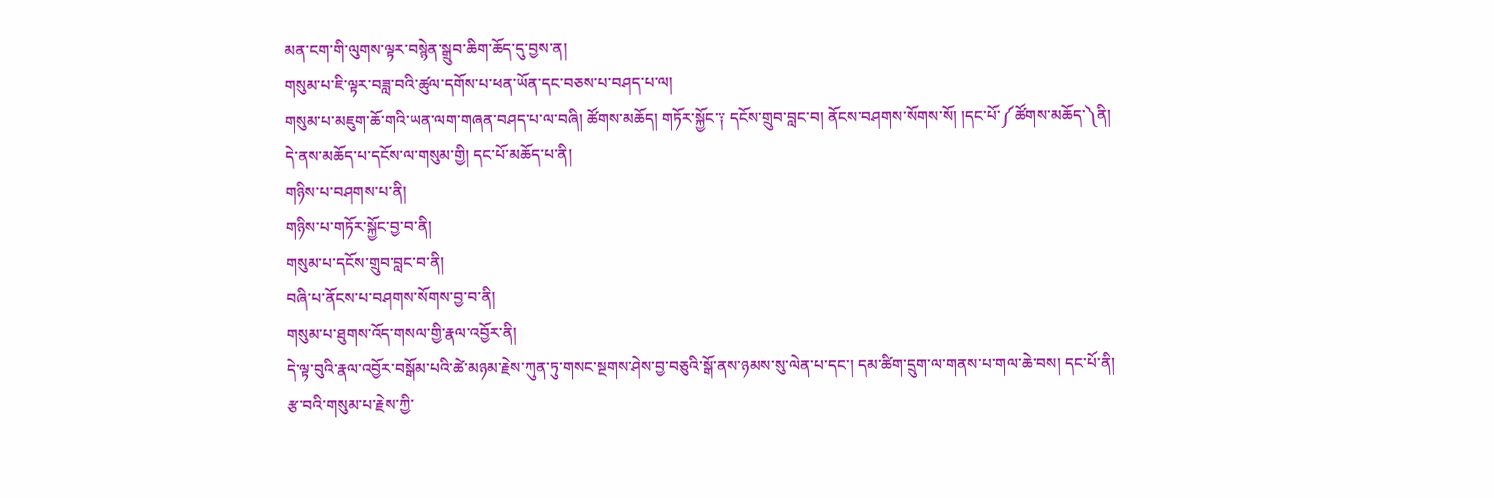མན་ངག་གི་ལུགས་ལྟར་བསྙེན་སྒྲུབ་ཆིག་ཆོད་དུ་བྱས་ན།
གསུམ་པ་ཇི་ལྟར་བཟླ་བའི་ཚུལ་དགོས་པ་ཕན་ཡོན་དང་བཅས་པ་བཤད་པ་ལ།
གསུམ་པ་མཇུག་ཆོ་གའི་ཡན་ལག་གཞན་བཤད་པ་ལ་བཞི། ཚོགས་མཆོད། གཏོར་སྐྱོང་༑ དངོས་གྲུབ་བླང་བ། ནོངས་བཤགས་སོགས་སོ། །དང་པོ་༼ཚོགས་མཆོད་༽ནི།
དེ་ནས་མཆོད་པ་དངོས་ལ་གསུམ་གྱི། དང་པོ་མཆོད་པ་ནི།
གཉིས་པ་བཤགས་པ་ནི།
གཉིས་པ་གཏོར་སྐྱོང་བྱ་བ་ནི།
གསུམ་པ་དངོས་གྲུབ་བླང་བ་ནི།
བཞི་པ་ནོངས་པ་བཤགས་སོགས་བྱ་བ་ནི།
གསུམ་པ་ཐུགས་འོད་གསལ་གྱི་རྣལ་འབྱོར་ནི།
དེ་ལྟ་བུའི་རྣལ་འབྱོར་བསྒོམ་པའི་ཚེ་མཉམ་རྗེས་ཀུན་ཏུ་གསང་སྔགས་ཤེས་བྱ་བཅུའི་སྒོ་ནས་ཉམས་སུ་ལེན་པ་དང་། དམ་ཚིག་དྲུག་ལ་གནས་པ་གལ་ཆེ་བས། དང་པོ་ནི།
རྩ་བའི་གསུམ་པ་རྗེས་ཀྱི་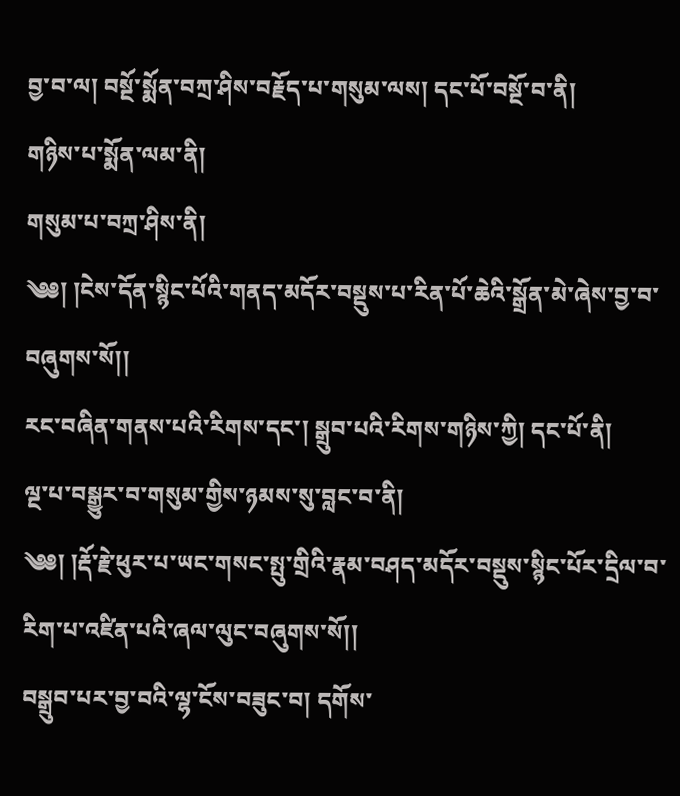བྱ་བ་ལ། བསྔོ་སྨོན་བཀྲ་ཤིས་བརྗོད་པ་གསུམ་ལས། དང་པོ་བསྔོ་བ་ནི།
གཉིས་པ་སྨོན་ལམ་ནི།
གསུམ་པ་བཀྲ་ཤིས་ནི།
༄༅། །ངེས་དོན་སྙིང་པོའི་གནད་མདོར་བསྡུས་པ་རིན་པོ་ཆེའི་སྒྲོན་མེ་ཞེས་བྱ་བ་བཞུགས་སོ།།
རང་བཞིན་གནས་པའི་རིགས་དང་། སྒྲུབ་པའི་རིགས་གཉིས་ཀྱི། དང་པོ་ནི།
ལྔ་པ་བསྒྱུར་བ་གསུམ་གྱིས་ཉམས་སུ་བླང་བ་ནི།
༄༅། །རྡོ་རྗེ་ཕུར་པ་ཡང་གསང་སྤུ་གྲིའི་རྣམ་བཤད་མདོར་བསྡུས་སྙིང་པོར་དྲིལ་བ་རིག་པ་འཛིན་པའི་ཞལ་ལུང་བཞུགས་སོ།།
བསྒྲུབ་པར་བྱ་བའི་ལྷ་ངོས་བཟུང་བ། དགོས་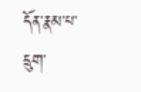དོན་རྣམ་པ་དྲུག་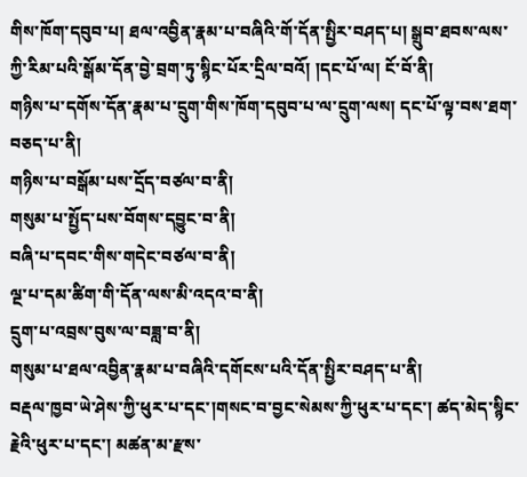གིས་ཁོག་དབུབ་པ། ཐལ་འབྱིན་རྣམ་པ་བཞིའི་གོ་དོན་སྤྱིར་བཤད་པ། སྒྲུབ་ཐབས་ལས་ཀྱི་རིམ་པའི་སྒོམ་དོན་བྱེ་བྲག་ཏུ་སྙིང་པོར་དྲིལ་བའོ། །དང་པོ་ལ། ངོ་བོ་ནི།
གཉིས་པ་དགོས་དོན་རྣམ་པ་དྲུག་གིས་ཁོག་དབུབ་པ་ལ་དྲུག་ལས། དང་པོ་ལྟ་བས་ཐག་བཅད་པ་ནི།
གཉིས་པ་བསྒོམ་པས་དྲོད་བཙལ་བ་ནི།
གསུམ་པ་སྤྱོད་པས་བོགས་དབྱུང་བ་ནི།
བཞི་པ་དབང་གིས་གདེང་བཙལ་བ་ནི།
ལྔ་པ་དམ་ཚིག་གི་དོན་ལས་མི་འདའ་བ་ནི།
དྲུག་པ་འབྲས་བུས་ལ་བཟླ་བ་ནི།
གསུམ་པ་ཐལ་འབྱིན་རྣམ་པ་བཞིའི་དགོངས་པའི་དོན་སྤྱིར་བཤད་པ་ནི།
བརྡལ་ཁྱབ་ཡེ་ཤེས་ཀྱི་ཕུར་པ་དང་།གསང་བ་བྱང་སེམས་ཀྱི་ཕུར་པ་དང་། ཚད་མེད་སྙིང་རྗེའི་ཕུར་པ་དང་། མཚན་མ་རྫས་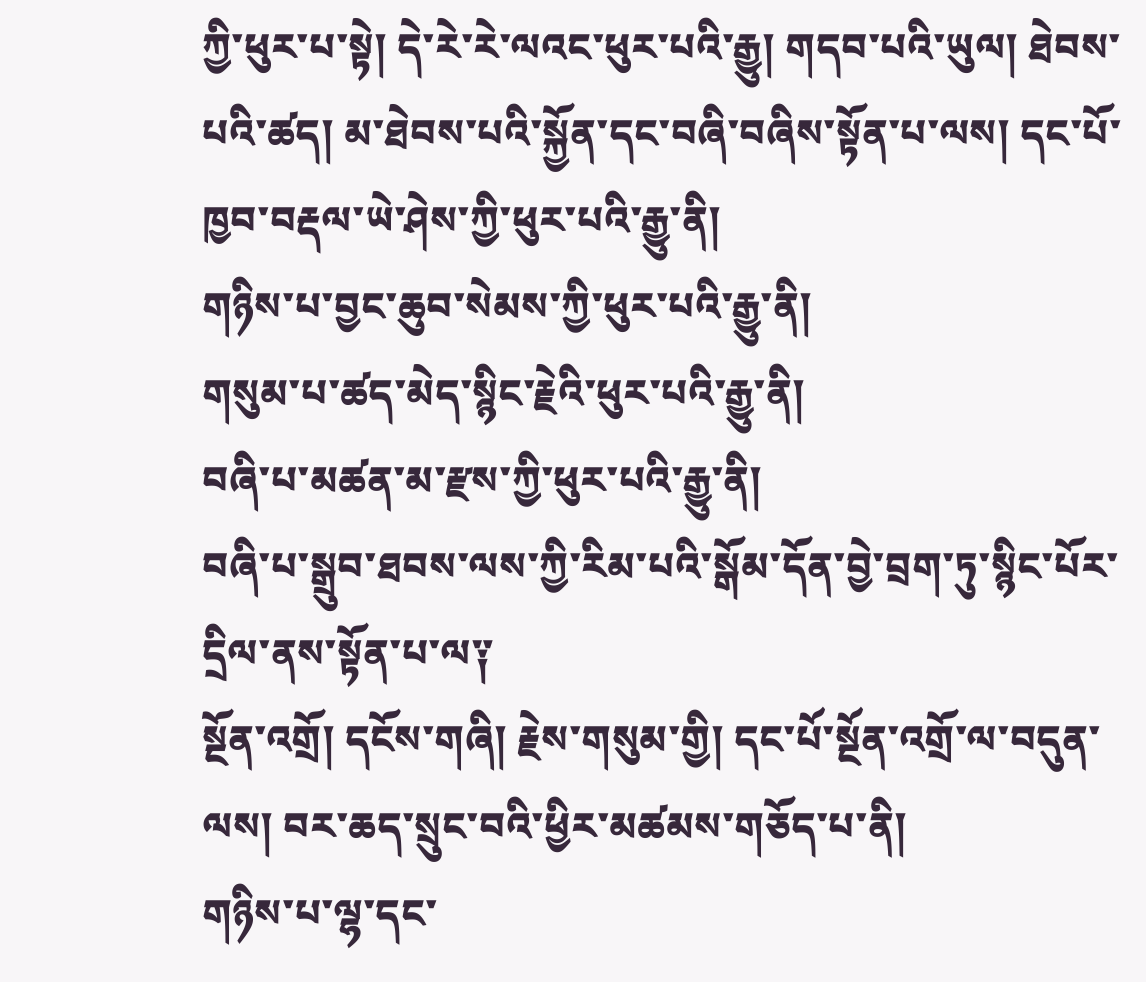ཀྱི་ཕུར་པ་སྟེ། དེ་རེ་རེ་ལའང་ཕུར་པའི་རྒྱུ། གདབ་པའི་ཡུལ། ཐེབས་པའི་ཚད། མ་ཐེབས་པའི་སྐྱོན་དང་བཞི་བཞིས་སྟོན་པ་ལས། དང་པོ་ཁྱབ་བརྡལ་ཡེ་ཤེས་ཀྱི་ཕུར་པའི་རྒྱུ་ནི།
གཉིས་པ་བྱང་ཆུབ་སེམས་ཀྱི་ཕུར་པའི་རྒྱུ་ནི།
གསུམ་པ་ཚད་མེད་སྙིང་རྗེའི་ཕུར་པའི་རྒྱུ་ནི།
བཞི་པ་མཚན་མ་རྫས་ཀྱི་ཕུར་པའི་རྒྱུ་ནི།
བཞི་པ་སྒྲུབ་ཐབས་ལས་ཀྱི་རིམ་པའི་སྒོམ་དོན་བྱེ་བྲག་ཏུ་སྙིང་པོར་དྲིལ་ནས་སྟོན་པ་ལ༑
སྔོན་འགྲོ། དངོས་གཞི། རྗེས་གསུམ་གྱི། དང་པོ་སྔོན་འགྲོ་ལ་བདུན་ལས། བར་ཆད་སྲུང་བའི་ཕྱིར་མཚམས་གཅོད་པ་ནི།
གཉིས་པ་ལྷ་དང་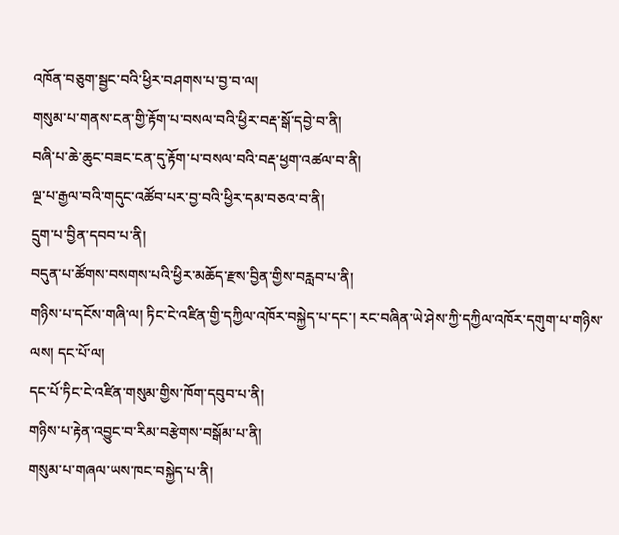འཁོན་བཅུག་སྦྱང་བའི་ཕྱིར་བཤགས་པ་བྱ་བ་ལ།
གསུམ་པ་གནས་ངན་གྱི་རྟོག་པ་བསལ་བའི་ཕྱིར་བརྡ་སྒོ་དབྱེ་བ་ནི།
བཞི་པ་ཆེ་ཆུང་བཟང་ངན་དུ་རྟོག་པ་བསལ་བའི་བརྡ་ཕྱག་འཚལ་བ་ནི།
ལྔ་པ་རྒྱལ་བའི་གདུང་འཚོབ་པར་བྱ་བའི་ཕྱིར་དམ་བཅའ་བ་ནི།
དྲུག་པ་བྱིན་དབབ་པ་ནི།
བདུན་པ་ཚོགས་བསགས་པའི་ཕྱིར་མཆོད་རྫས་བྱིན་གྱིས་བརླབ་པ་ནི།
གཉིས་པ་དངོས་གཞི་ལ། ཏིང་ངེ་འཛིན་གྱི་དཀྱིལ་འཁོར་བསྐྱེད་པ་དང་། རང་བཞིན་ཡེ་ཤེས་ཀྱི་དཀྱིལ་འཁོར་དགུག་པ་གཉིས་ལས། དང་པོ་ལ།
དང་པོ་ཏིང་ངེ་འཛིན་གསུམ་གྱིས་ཁོག་དབུབ་པ་ནི།
གཉིས་པ་རྟེན་འབྱུང་བ་རིམ་བརྩེགས་བསྒོམ་པ་ནི།
གསུམ་པ་གཞལ་ཡས་ཁང་བསྐྱེད་པ་ནི།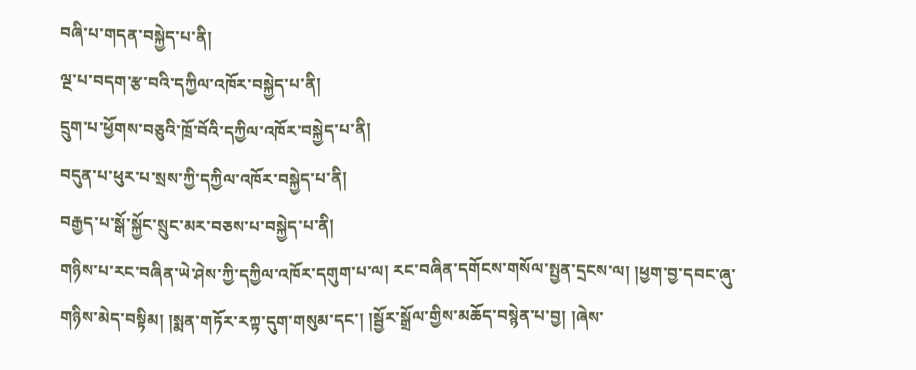བཞི་པ་གདན་བསྐྱེད་པ་ནི།
ལྔ་པ་བདག་རྩ་བའི་དཀྱིལ་འཁོར་བསྐྱེད་པ་ནི།
དྲུག་པ་ཕྱོགས་བཅུའི་ཁྲོ་བོའི་དཀྱིལ་འཁོར་བསྐྱེད་པ་ནི།
བདུན་པ་ཕུར་པ་སྲས་ཀྱི་དཀྱིལ་འཁོར་བསྐྱེད་པ་ནི།
བརྒྱད་པ་སྒོ་སྐྱོང་སྲུང་མར་བཅས་པ་བསྐྱེད་པ་ནི།
གཉིས་པ་རང་བཞིན་ཡེ་ཤེས་ཀྱི་དཀྱིལ་འཁོར་དགུག་པ་ལ། རང་བཞིན་དགོངས་གསོལ་སྤྱན་དྲངས་ལ། །ཕྱག་བྱ་དབང་ཞུ་གཉིས་མེད་བསྟིམ། །སྨན་གཏོར་རཀྟ་དུག་གསུམ་དང་། །སྦྱོར་སྒྲོལ་གྱིས་མཆོད་བསྙེན་པ་བྱ། །ཞེས་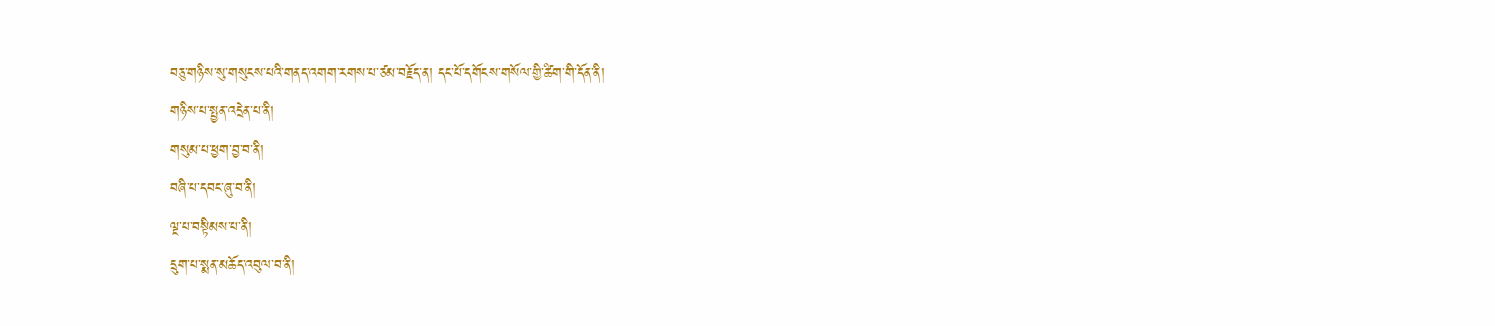བཅུ་གཉིས་སུ་གསུངས་པའི་གནད་འགག་རགས་པ་ཙམ་བརྗོད་ན། དང་པོ་དགོངས་གསོལ་གྱི་ཚིག་གི་དོན་ནི།
གཉིས་པ་སྤྱན་འདྲེན་པ་ནི།
གསུམ་པ་ཕྱག་བྱ་བ་ནི།
བཞི་པ་དབང་ཞུ་བ་ནི།
ལྔ་པ་བསྟིམས་པ་ནི།
དྲུག་པ་སྨན་མཆོད་འབུལ་བ་ནི།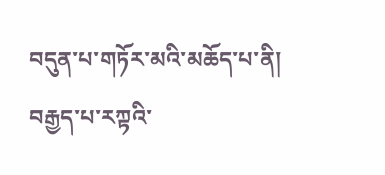བདུན་པ་གཏོར་མའི་མཆོད་པ་ནི།
བརྒྱད་པ་རཀྟའི་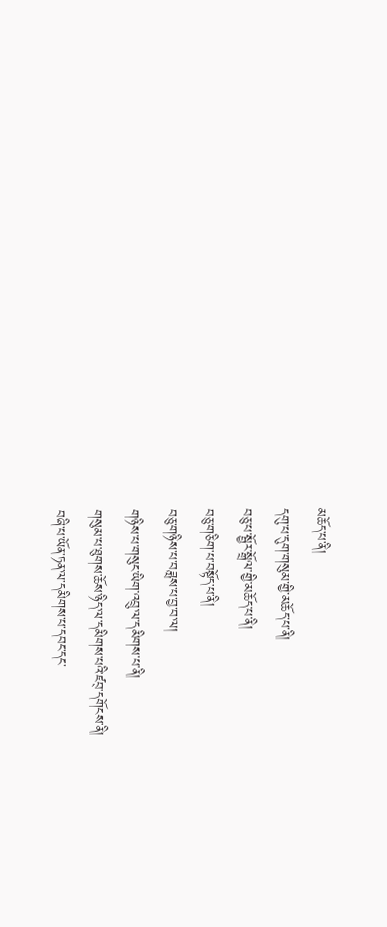མཆོད་པ་ནི།
དགུ་པ་དུག་གསུམ་གྱི་མཆོད་པ་ནི།
བཅུ་པ་སྦྱོར་སྒྲོལ་གྱི་མཆོད་པ་ནི།
བཅུ་གཅིག་པ་བསྟོད་པ་ནི།
བཅུ་གཉིས་པ་བཟླས་པ་བྱ་བ་ལ།
གཉིས་པ་གསུང་ཡིག་འབྲུ་ལ་དམིགས་པ་ནི།
གསུམ་པ་ཐུགས་ཆོས་ཉིད་ལ་དམིགས་པའི་ཛབ྄་དགོངས་ནི།
བཞི་པ་ཡོན་ཏན་ལ་དམིགས་པ་དབང་དང་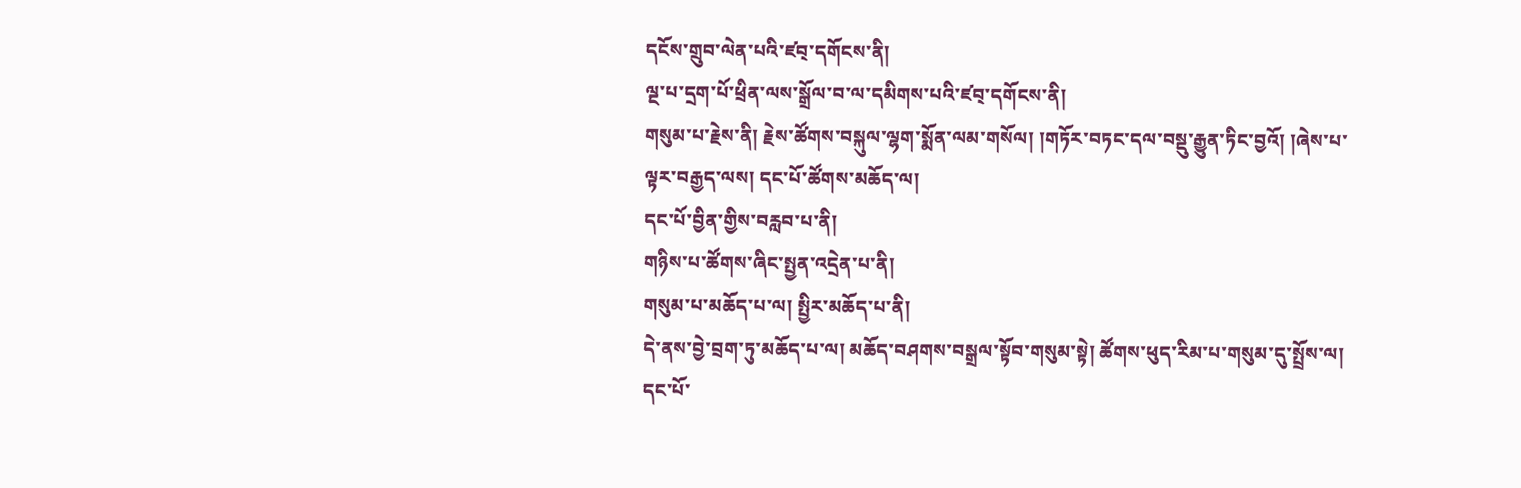དངོས་གྲུབ་ལེན་པའི་ཛབ྄་དགོངས་ནི།
ལྔ་པ་དྲག་པོ་ཕྲིན་ལས་སྒྲོལ་བ་ལ་དམིགས་པའི་ཛབ྄་དགོངས་ནི།
གསུམ་པ་རྗེས་ནི། རྗེས་ཚོགས་བསྐུལ་ལྷག་སྨོན་ལམ་གསོལ། །གཏོར་བཏང་དལ་བསྡུ་རྒྱུན་ཏིང་བྱའོ། །ཞེས་པ་ལྟར་བརྒྱད་ལས། དང་པོ་ཚོགས་མཆོད་ལ།
དང་པོ་བྱིན་གྱིས་བརླབ་པ་ནི།
གཉིས་པ་ཚོགས་ཞིང་སྤྱན་འདྲེན་པ་ནི།
གསུམ་པ་མཆོད་པ་ལ། སྤྱིར་མཆོད་པ་ནི།
དེ་ནས་བྱེ་བྲག་ཏུ་མཆོད་པ་ལ། མཆོད་བཤགས་བསྒྲལ་སྟོབ་གསུམ་སྟེ། ཚོགས་ཕུད་རིམ་པ་གསུམ་དུ་སྤྲོས་ལ། དང་པོ་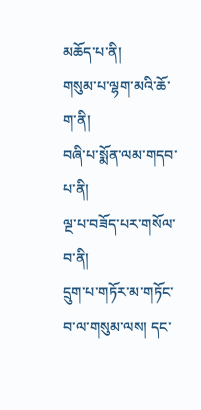མཆོད་པ་ནི།
གསུམ་པ་ལྷག་མའི་ཆོ་ག་ནི།
བཞི་པ་སྨོན་ལམ་གདབ་པ་ནི།
ལྔ་པ་བཟོད་པར་གསོལ་བ་ནི།
དྲུག་པ་གཏོར་མ་གཏོང་བ་ལ་གསུམ་ལས། དང་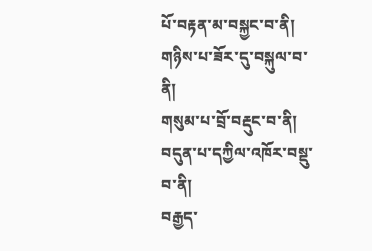པོ་བརྟན་མ་བསྐྱང་བ་ནི།
གཉིས་པ་ཟོར་དུ་བསྐུལ་བ་ནི།
གསུམ་པ་བྲོ་བརྡུང་བ་ནི།
བདུན་པ་དཀྱིལ་འཁོར་བསྡུ་བ་ནི།
བརྒྱད་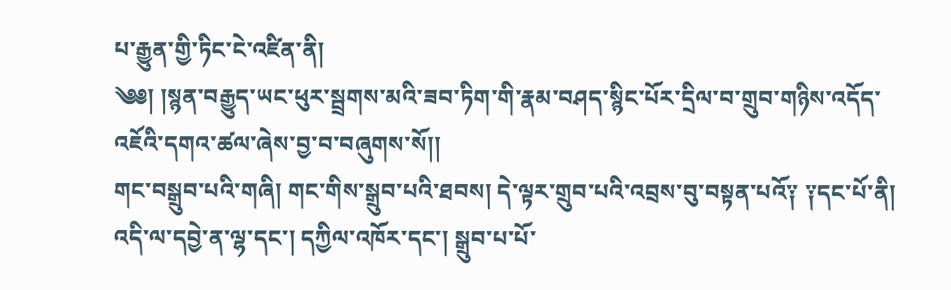པ་རྒྱུན་གྱི་ཏིང་ངེ་འཛིན་ནི།
༄༅། །སྙན་བརྒྱུད་ཡང་ཕུར་སྦྲགས་མའི་ཟབ་ཏིག་གི་རྣམ་བཤད་སྙིང་པོར་དྲིལ་བ་གྲུབ་གཉིས་འདོད་འཇོའི་དགའ་ཚལ་ཞེས་བྱ་བ་བཞུགས་སོ།།
གང་བསྒྲུབ་པའི་གཞི། གང་གིས་སྒྲུབ་པའི་ཐབས། དེ་ལྟར་གྲུབ་པའི་འབྲས་བུ་བསྟན་པའོ༑ ༑དང་པོ་ནི།
འདི་ལ་དབྱེ་ན་ལྷ་དང་། དཀྱིལ་འཁོར་དང་། སྒྲུབ་པ་པོ་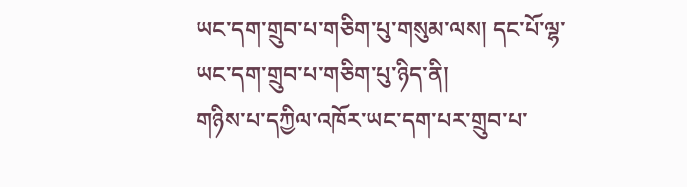ཡང་དག་གྲུབ་པ་གཅིག་པུ་གསུམ་ལས། དང་པོ་ལྷ་ཡང་དག་གྲུབ་པ་གཅིག་པུ་ཉིད་ནི།
གཉིས་པ་དཀྱིལ་འཁོར་ཡང་དག་པར་གྲུབ་པ་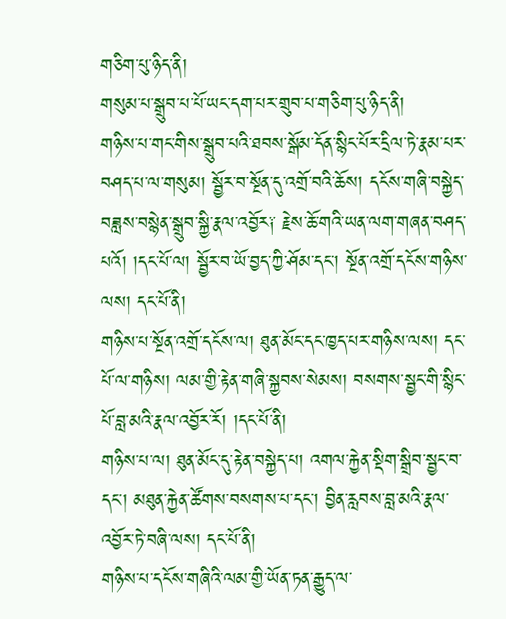གཅིག་པུ་ཉིད་ནི།
གསུམ་པ་སྒྲུབ་པ་པོ་ཡང་དག་པར་གྲུབ་པ་གཅིག་པུ་ཉིད་ནི།
གཉིས་པ་གང་གིས་སྒྲུབ་པའི་ཐབས་སྒོམ་དོན་སྙིང་པོར་དྲིལ་ཏེ་རྣམ་པར་བཤད་པ་ལ་གསུམ། སྦྱོར་བ་སྔོན་དུ་འགྲོ་བའི་ཆོས། དངོས་གཞི་བསྐྱེད་བཟླས་བསྙེན་སྒྲུབ་སྐྱི་རྣལ་འབྱོར༑ རྗེས་ཆོ་གའི་ཡན་ལག་གཞན་བཤད་པའོ། །དང་པོ་ལ། སྦྱོར་བ་ཡོ་བྱད་ཀྱི་ཤོམ་དང་། སྔོན་འགྲོ་དངོས་གཉིས་ལས། དང་པོ་ནི།
གཉིས་པ་སྔོན་འགྲོ་དངོས་ལ། ཐུན་མོང་དང་ཁྱད་པར་གཉིས་ལས། དང་པོ་ལ་གཉིས། ལམ་གྱི་རྟེན་གཞི་སྐྱབས་སེམས། བསགས་སྦྱང་གི་སྙིང་པོ་བླ་མའི་རྣལ་འབྱོར་རོ། །དང་པོ་ནི།
གཉིས་པ་ལ། ཐུན་མོང་དུ་རྟེན་བསྐྱེད་པ། འགལ་རྐྱེན་སྡིག་སྒྲིབ་སྦྱང་བ་དང་། མཐུན་རྐྱེན་ཚོགས་བསགས་པ་དང་། བྱིན་རླབས་བླ་མའི་རྣལ་འབྱོར་ཏེ་བཞི་ལས། དང་པོ་ནི།
གཉིས་པ་དངོས་གཞིའི་ལམ་གྱི་ཡོན་ཏན་རྒྱུད་ལ་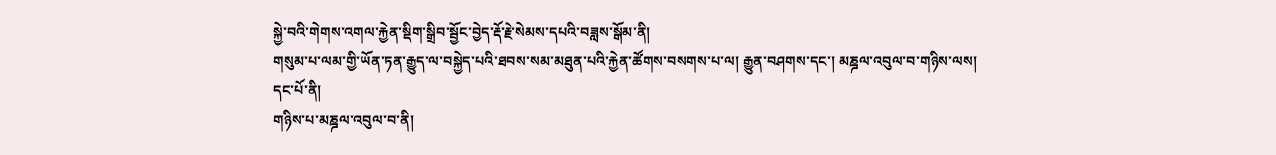སྐྱེ་བའི་གེགས་འགལ་རྐྱེན་སྡིག་སྒྲིབ་སྦྱོང་བྱེད་རྡོ་རྗེ་སེམས་དཔའི་བཟླས་སྒོམ་ནི།
གསུམ་པ་ལམ་གྱི་ཡོན་ཏན་རྒྱུད་ལ་བསྐྱེད་པའི་ཐབས་སམ་མཐུན་པའི་རྐྱེན་ཚོགས་བསགས་པ་ལ། རྒྱུན་བཤགས་དང་། མཎྜལ་འབུལ་བ་གཉིས་ལས། དང་པོ་ནི།
གཉིས་པ་མཎྜལ་འབུལ་བ་ནི།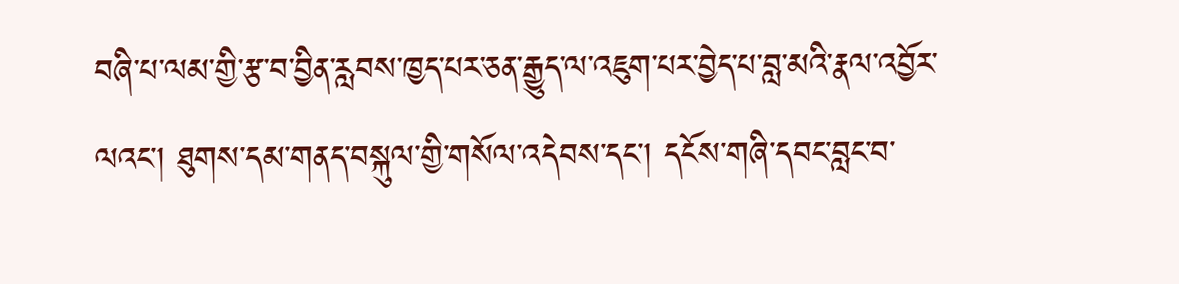བཞི་པ་ལམ་གྱི་རྩ་བ་བྱིན་རླབས་ཁྱད་པར་ཅན་རྒྱུད་ལ་འཇུག་པར་བྱེད་པ་བླ་མའི་རྣལ་འབྱོར་ལའང་། ཐུགས་དམ་གནད་བསྐུལ་གྱི་གསོལ་འདེབས་དང་། དངོས་གཞི་དབང་བླང་བ་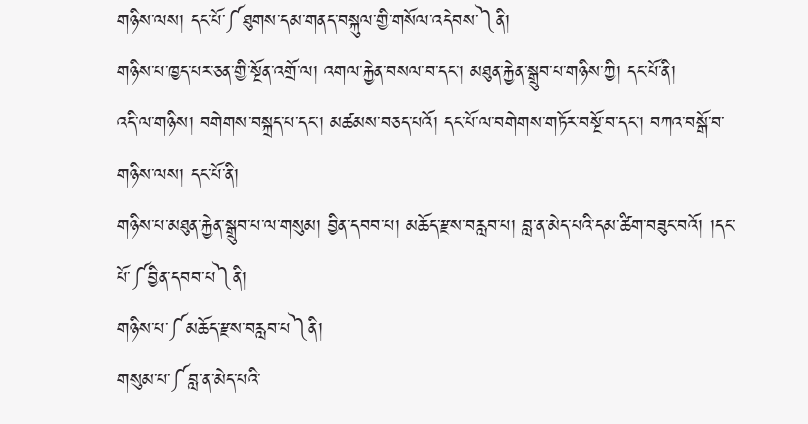གཉིས་ལས། དང་པོ་༼ཐུགས་དམ་གནད་བསྐུལ་གྱི་གསོལ་འདེབས་༽ནི།
གཉིས་པ་ཁྱད་པར་ཅན་གྱི་སྔོན་འགྲོ་ལ། འགལ་རྐྱེན་བསལ་བ་དང་། མཐུན་རྐྱེན་སྒྲུབ་པ་གཉིས་ཀྱི། དང་པོ་ནི།
འདི་ལ་གཉིས། བགེགས་བསྐྲད་པ་དང་། མཚམས་བཅད་པའོ། དང་པོ་ལ་བགེགས་གཏོར་བསྔོ་བ་དང་། བཀའ་བསྒོ་བ་གཉིས་ལས། དང་པོ་ནི།
གཉིས་པ་མཐུན་རྐྱེན་སྒྲུབ་པ་ལ་གསུམ། བྱིན་དབབ་པ། མཆོད་རྫས་བརླབ་པ། བླ་ན་མེད་པའི་དམ་ཚིག་བཟུང་བའོ། །དང་པོ་༼བྱིན་དབབ་པ༽ནི།
གཉིས་པ་༼མཆོད་རྫས་བརླབ་པ༽ནི།
གསུམ་པ་༼བླ་ན་མེད་པའི་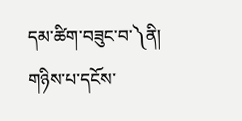དམ་ཚིག་བཟུང་བ་༽ནི།
གཉིས་པ་དངོས་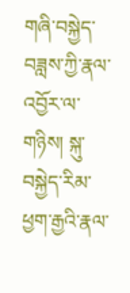གཞི་བསྐྱེད་བཟླས་ཀྱི་རྣལ་འབྱོར་ལ་གཉིས། སྐུ་བསྐྱེད་རིམ་ཕྱག་རྒྱའི་རྣལ་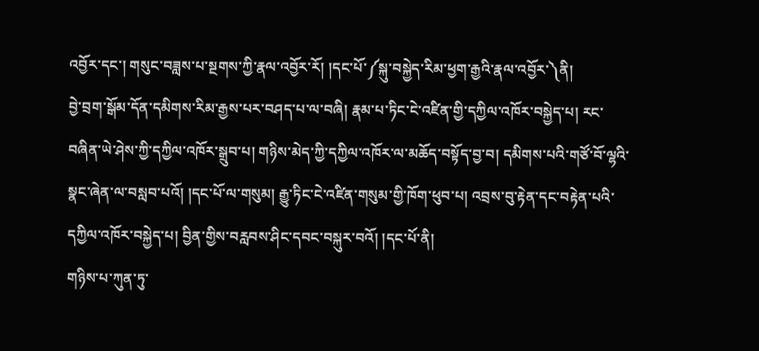འབྱོར་དང་། གསུང་བཟླས་པ་སྔགས་ཀྱི་རྣལ་འབྱོར་རོ། །དང་པོ་༼སྐུ་བསྐྱེད་རིམ་ཕྱག་རྒྱའི་རྣལ་འབྱོར་༽ནི།
བྱེ་བྲག་སྒོམ་དོན་དམིགས་རིམ་རྒྱས་པར་བཤད་པ་ལ་བཞི། རྣམ་པ་ཏིང་ངེ་འཛིན་གྱི་དཀྱིལ་འཁོར་བསྐྱེད་པ། རང་བཞིན་ཡེ་ཤེས་ཀྱི་དཀྱིལ་འཁོར་སྒྲུབ་པ། གཉིས་མེད་ཀྱི་དཀྱིལ་འཁོར་ལ་མཆོད་བསྟོད་བྱ་བ། དམིགས་པའི་གཙོ་བོ་ལྷའི་སྣང་ཞེན་ལ་བསླབ་པའོ། །དང་པོ་ལ་གསུམ། རྒྱུ་ཏིང་ངེ་འཛིན་གསུམ་གྱི་ཁོག་ཕུབ་པ། འབྲས་བུ་རྟེན་དང་བརྟེན་པའི་དཀྱིལ་འཁོར་བསྐྱེད་པ། བྱིན་གྱིས་བརླབས་ཤིང་དབང་བསྐུར་བའོ། །དང་པོ་ནི།
གཉིས་པ་ཀུན་ཏུ་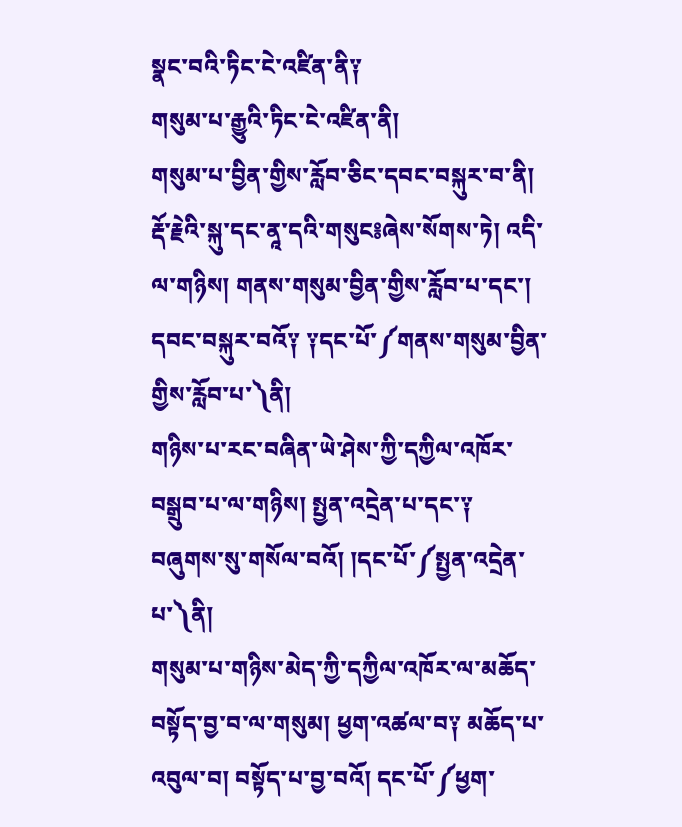སྣང་བའི་ཏིང་ངེ་འཛིན་ནི༑
གསུམ་པ་རྒྱུའི་ཏིང་ངེ་འཛིན་ནི།
གསུམ་པ་བྱིན་གྱིས་རློབ་ཅིང་དབང་བསྐུར་བ་ནི། རྡོ་རྗེའི་སྐུ་དང་ནཱ་དའི་གསུང༔ཞེས་སོགས་ཏེ། འདི་ལ་གཉིས། གནས་གསུམ་བྱིན་གྱིས་རློབ་པ་དང་། དབང་བསྐུར་བའོ༑ ༑དང་པོ་༼གནས་གསུམ་བྱིན་གྱིས་རློབ་པ་༽ནི།
གཉིས་པ་རང་བཞིན་ཡེ་ཤེས་ཀྱི་དཀྱིལ་འཁོར་བསྒྲུབ་པ་ལ་གཉིས། སྤྱན་འདྲེན་པ་དང་༑ བཞུགས་སུ་གསོལ་བའོ། །དང་པོ་༼སྤྱན་འདྲེན་པ་༽ནི།
གསུམ་པ་གཉིས་མེད་ཀྱི་དཀྱིལ་འཁོར་ལ་མཆོད་བསྟོད་བྱ་བ་ལ་གསུམ། ཕྱག་འཚལ་བ༑ མཆོད་པ་འབུལ་བ། བསྟོད་པ་བྱ་བའོ། དང་པོ་༼ཕྱག་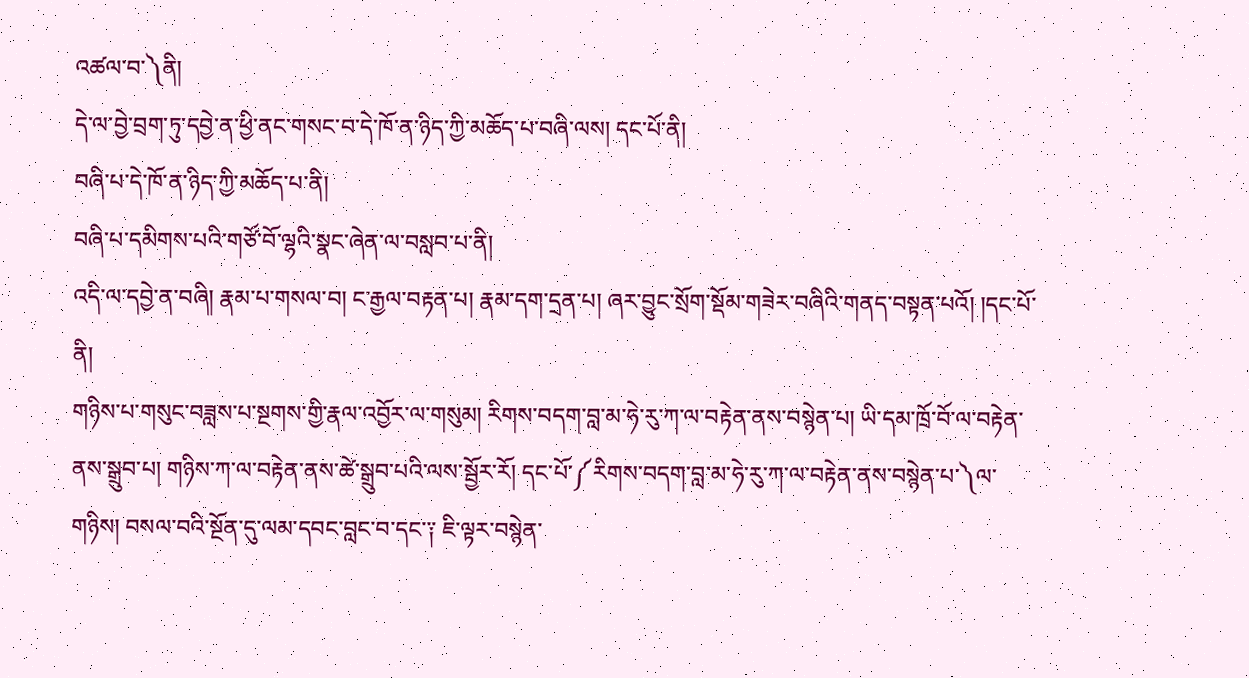འཚལ་བ་༽ནི།
དེ་ལ་བྱེ་བྲག་ཏུ་དབྱེ་ན་ཕྱི་ནང་གསང་བ་དེ་ཁོ་ན་ཉིད་ཀྱི་མཆོད་པ་བཞི་ལས། དང་པོ་ནི།
བཞི་པ་དེ་ཁོ་ན་ཉིད་ཀྱི་མཆོད་པ་ནི།
བཞི་པ་དམིགས་པའི་གཙོ་བོ་ལྷའི་སྣང་ཞེན་ལ་བསླབ་པ་ནི།
འདི་ལ་དབྱེ་ན་བཞི། རྣམ་པ་གསལ་བ། ང་རྒྱལ་བརྟན་པ། རྣམ་དག་དྲན་པ། ཞར་བྱུང་སྲོག་སྡོམ་གཟེར་བཞིའི་གནད་བསྟན་པའོ། །དང་པོ་ནི།
གཉིས་པ་གསུང་བཟླས་པ་སྔགས་གྱི་རྣལ་འབྱོར་ལ་གསུམ། རིགས་བདག་བླ་མ་ཧེ་རུ་ཀ་ལ་བརྟེན་ནས་བསྙེན་པ། ཡི་དམ་ཁྲོ་བོ་ལ་བརྟེན་ནས་སྒྲུབ་པ། གཉིས་ཀ་ལ་བརྟེན་ནས་ཚེ་སྒྲུབ་པའི་ལས་སྦྱོར་རོ། དང་པོ་༼རིགས་བདག་བླ་མ་ཧེ་རུ་ཀ་ལ་བརྟེན་ནས་བསྙེན་པ་༽ལ་གཉིས། བསལ་བའི་སྔོན་དུ་ལམ་དབང་བླང་བ་དང་༑ ཇི་ལྟར་བསྙེན་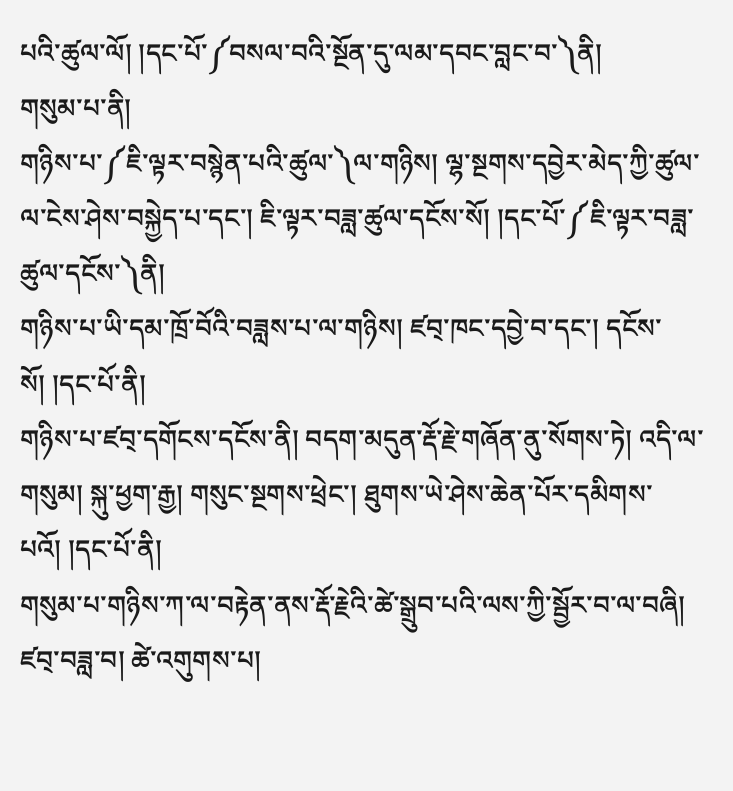པའི་ཚུལ་ལོ། །དང་པོ་༼བསལ་བའི་སྔོན་དུ་ལམ་དབང་བླང་བ་༽ནི།
གསུམ་པ་ནི།
གཉིས་པ་༼ཇི་ལྟར་བསྙེན་པའི་ཚུལ་༽ལ་གཉིས། ལྷ་སྔགས་དབྱེར་མེད་ཀྱི་ཚུལ་ལ་ངེས་ཤེས་བསྐྱེད་པ་དང་། ཇི་ལྟར་བཟླ་ཚུལ་དངོས་སོ། །དང་པོ་༼ཇི་ལྟར་བཟླ་ཚུལ་དངོས་༽ནི།
གཉིས་པ་ཡི་དམ་ཁྲོ་བོའི་བཟླས་པ་ལ་གཉིས། ཛབ྄་ཁང་དབྱེ་བ་དང་། དངོས་སོ། །དང་པོ་ནི།
གཉིས་པ་ཛབ྄་དགོངས་དངོས་ནི། བདག་མདུན་རྡོ་རྗེ་གཞོན་ནུ་སོགས་ཏེ། འདི་ལ་གསུམ། སྐུ་ཕྱག་རྒྱ། གསུང་སྔགས་ཕྲེང་། ཐུགས་ཡེ་ཤེས་ཆེན་པོར་དམིགས་པའོ། །དང་པོ་ནི།
གསུམ་པ་གཉིས་ཀ་ལ་བརྟེན་ནས་རྡོ་རྗེའི་ཚེ་སྒྲུབ་པའི་ལས་ཀྱི་སྦྱོར་བ་ལ་བཞི། ཛབ྄་བཟླ་བ། ཚེ་འགུགས་པ།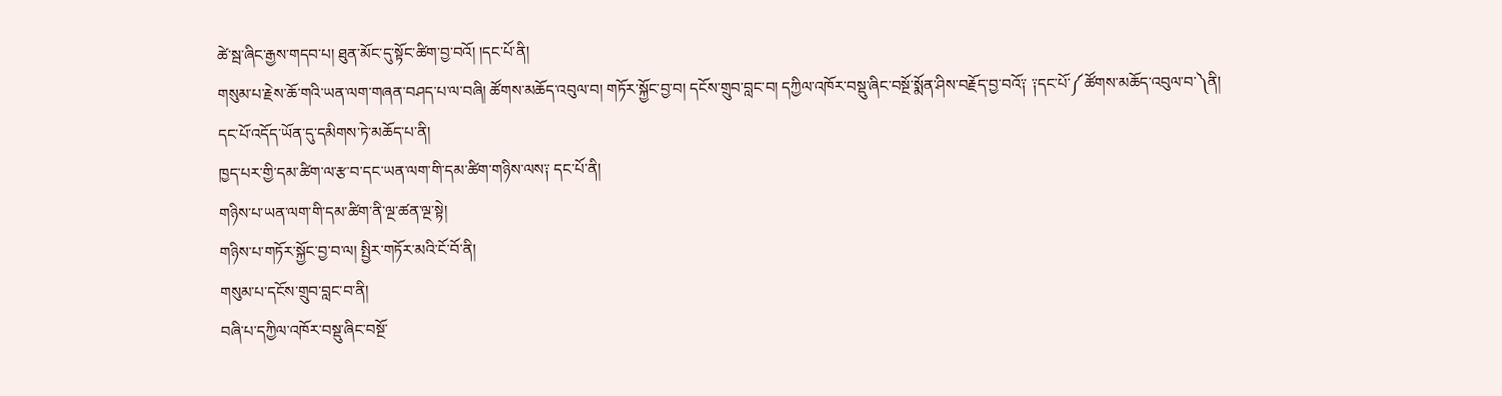ཚེ་སྦ་ཞིང་རྒྱས་གདབ་པ། ཐུན་མོང་དུ་སྟོང་ཚིག་བྱ་བའོ། །དང་པོ་ནི།
གསུམ་པ་རྗེས་ཆོ་གའི་ཡན་ལག་གཞན་བཤད་པ་ལ་བཞི། ཚོགས་མཆོད་འབུལ་བ། གཏོར་སྐྱོང་བྱ་བ། དངོས་གྲུབ་བླང་བ། དཀྱིལ་འཁོར་བསྡུ་ཞིང་བསྔོ་སྨོན་ཤིས་བརྗོད་བྱ་བའོ༑ ༑དང་པོ་༼ཚོགས་མཆོད་འབུལ་བ་༽ནི།
དང་པོ་འདོད་ཡོན་དུ་དམིགས་ཏེ་མཆོད་པ་ནི།
ཁྱད་པར་གྱི་དམ་ཚིག་ལ་རྩ་བ་དང་ཡན་ལག་གི་དམ་ཚིག་གཉིས་ལས༑ དང་པོ་ནི།
གཉིས་པ་ཡན་ལག་གི་དམ་ཚིག་ནི་ལྔ་ཚན་ལྔ་སྟེ།
གཉིས་པ་གཏོར་སྐྱོང་བྱ་བ་ལ། སྤྱིར་གཏོར་མའི་ངོ་བོ་ནི།
གསུམ་པ་དངོས་གྲུབ་བླང་བ་ནི།
བཞི་པ་དཀྱིལ་འཁོར་བསྡུ་ཞིང་བསྔོ་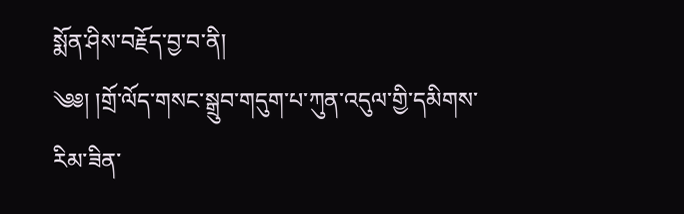སྨོན་ཤིས་བརྗོད་བྱ་བ་ནི།
༄༅། །གྲོ་ལོད་གསང་སྒྲུབ་གདུག་པ་ཀུན་འདུལ་གྱི་དམིགས་རིམ་ཟིན་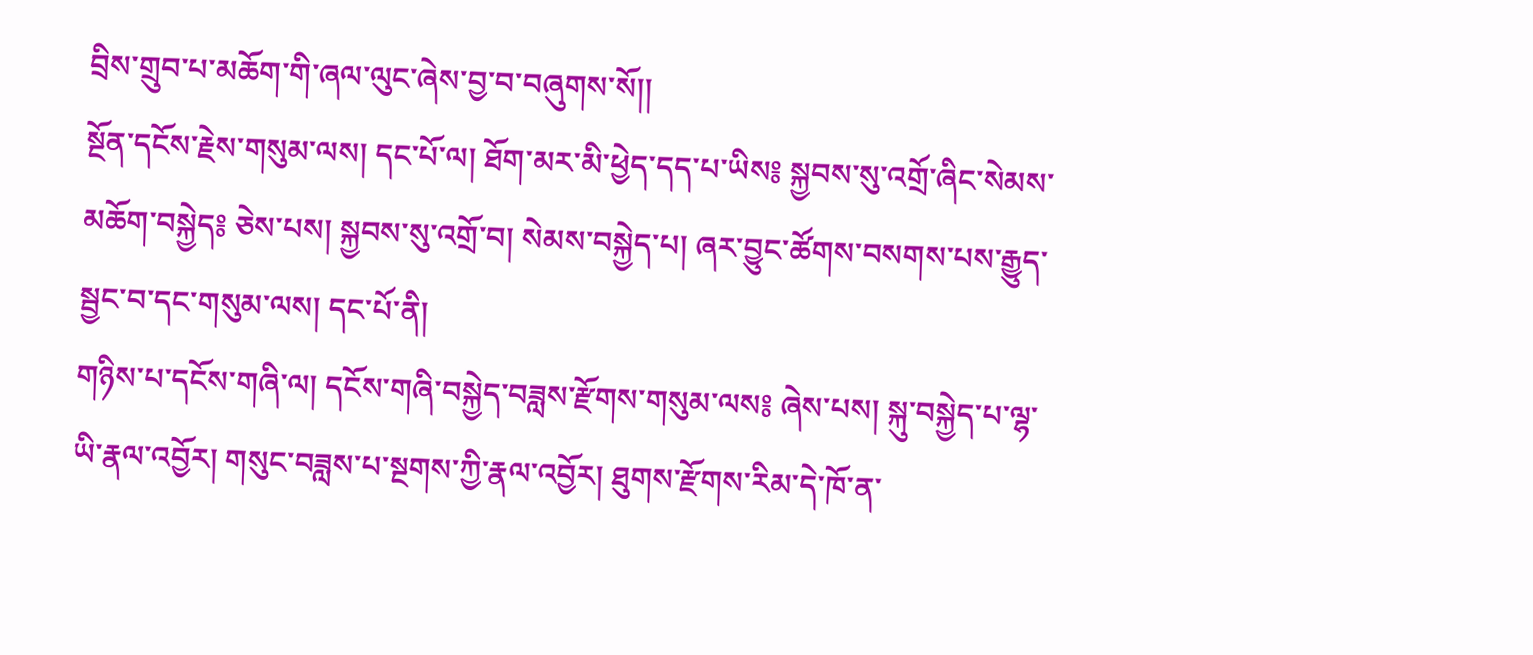བྲིས་གྲུབ་པ་མཆོག་གི་ཞལ་ལུང་ཞེས་བྱ་བ་བཞུགས་སོ།།
སྔོན་དངོས་རྗེས་གསུམ་ལས། དང་པོ་ལ། ཐོག་མར་མི་ཕྱེད་དད་པ་ཡིས༔ སྐྱབས་སུ་འགྲོ་ཞིང་སེམས་མཆོག་བསྐྱེད༔ ཅེས་པས། སྐྱབས་སུ་འགྲོ་བ། སེམས་བསྐྱེད་པ། ཞར་བྱུང་ཚོགས་བསགས་པས་རྒྱུད་སྦྱང་བ་དང་གསུམ་ལས། དང་པོ་ནི།
གཉིས་པ་དངོས་གཞི་ལ། དངོས་གཞི་བསྐྱེད་བཟླས་རྫོགས་གསུམ་ལས༔ ཞེས་པས། སྐུ་བསྐྱེད་པ་ལྷ་ཡི་རྣལ་འབྱོར། གསུང་བཟླས་པ་སྔགས་ཀྱི་རྣལ་འབྱོར། ཐུགས་རྫོགས་རིམ་དེ་ཁོ་ན་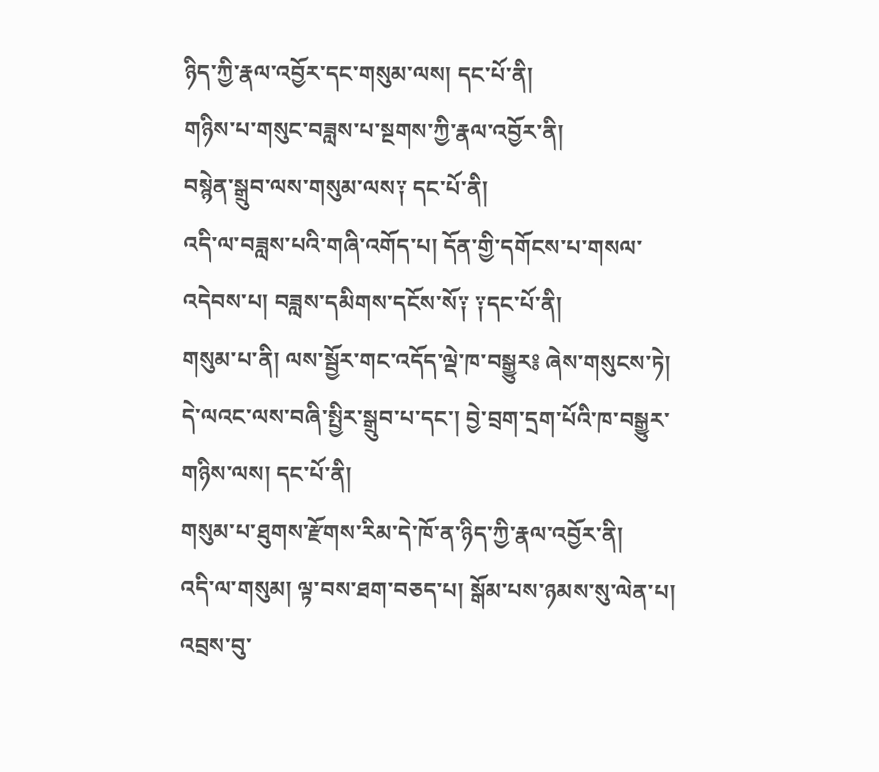ཉིད་ཀྱི་རྣལ་འབྱོར་དང་གསུམ་ལས། དང་པོ་ནི།
གཉིས་པ་གསུང་བཟླས་པ་སྔགས་ཀྱི་རྣལ་འབྱོར་ནི།
བསྙེན་སྒྲུབ་ལས་གསུམ་ལས༑ དང་པོ་ནི།
འདི་ལ་བཟླས་པའི་གཞི་འགོད་པ། དོན་གྱི་དགོངས་པ་གསལ་འདེབས་པ། བཟླས་དམིགས་དངོས་སོ༑ ༑དང་པོ་ནི།
གསུམ་པ་ནི། ལས་སྦྱོར་གང་འདོད་ལྡེ་ཁ་བསྒྱུར༔ ཞེས་གསུངས་ཏེ། དེ་ལའང་ལས་བཞི་སྤྱིར་སྒྲུབ་པ་དང་། བྱེ་བྲག་དྲག་པོའི་ཁ་བསྒྱུར་གཉིས་ལས། དང་པོ་ནི།
གསུམ་པ་ཐུགས་རྫོགས་རིམ་དེ་ཁོ་ན་ཉིད་ཀྱི་རྣལ་འབྱོར་ནི།
འདི་ལ་གསུམ། ལྟ་བས་ཐག་བཅད་པ། སྒོམ་པས་ཉམས་སུ་ལེན་པ། འབྲས་བུ་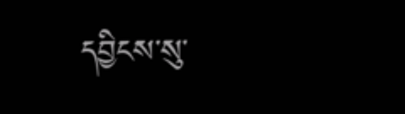དབྱིངས་སུ་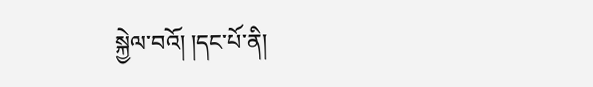སྐྱེལ་བའོ། །དང་པོ་ནི།